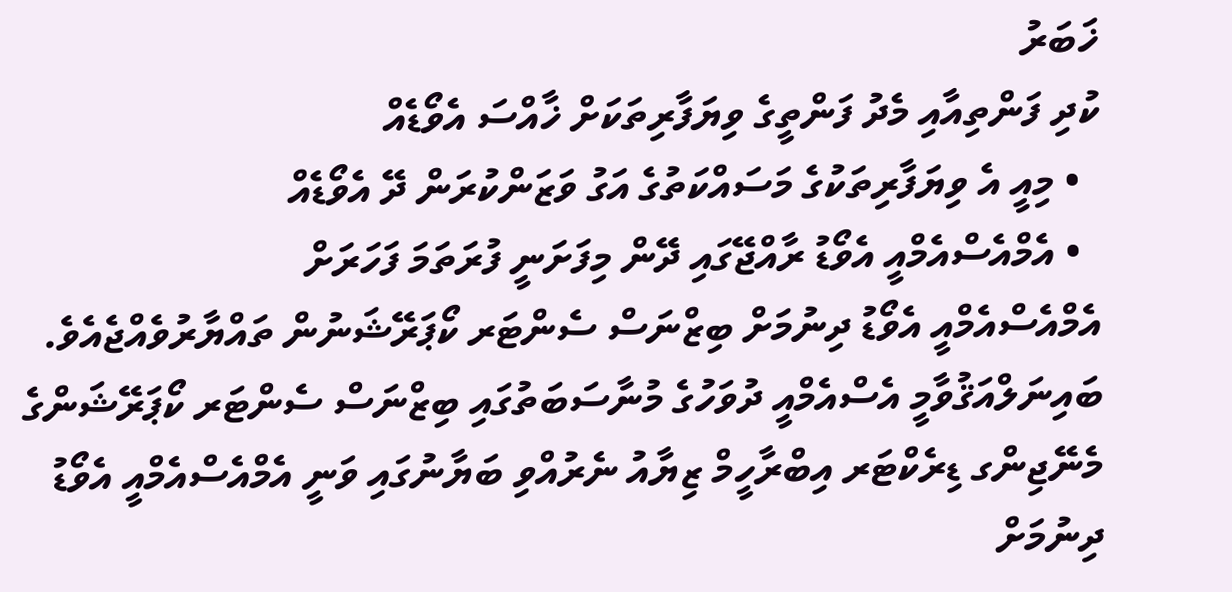ޚަބަރު
ކުދި ފަންތިއާއި މެދު ފަންތީގެ ވިޔަފާރިތަކަށް ޚާއްސަ އެވޯޑެއް
  • މިއީ އެ ވިޔަފާރިތަކުގެ މަސައްކަތުގެ އަގު ވަޒަންކުރަން ދޭ އެވޯޑެއް
  • އެމްއެސްއެމްއީ އެވޯޑު ރާއްޖޭގައި ދޭން މިފަށަނީ ފުރަތަމަ ފަހަރަށް
އެމްއެސްއެމްއީ އެވޯޑު ދިނުމަށް ބިޒްނަސް ސެންޓަރ ކޯޕަރޭޝަނުން ތައްޔާރުވެއްޖެއެވެ.
ބައިނަލްއަޤުވާމީ އެސްއެމްއީ ދުވަހުގެ މުނާސަބަތުގައި ބިޒްނަސް ސެންޓަރ ކޯޕަރޭޝަންގެ މެނޭޖިންގ ޑިރެކްޓަރ އިބްރާހީމް ޒިޔާއު ނެރުއްވި ބަޔާނުގައި ވަނީ އެމްއެސްއެމްއީ އެވޯޑު ދިނުމަށް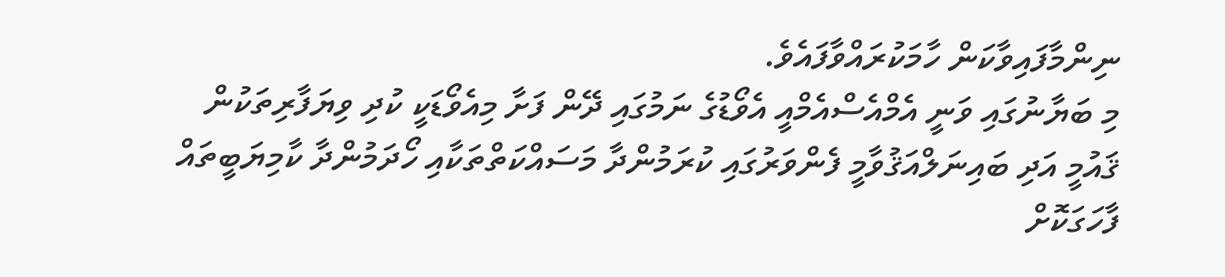ނިންމާފައިވާކަން ހާމަކުރައްވާފައެވެ.
މި ބަޔާނުގައި ވަނީ އެމްއެސްއެމްއީ އެވޯޑުގެ ނަމުގައި ދޭން ފަށާ މިއެވޯޑަކީ ކުދި ވިޔަފާރިތަކުން ޤައުމީ އަދި ބައިނަލްއަޤުވާމީ ފެންވަރުގައި ކުރަމުންދާ މަސައްކަތްތަކާއި ހޯދަމުންދާ ކާމިޔަބީތައް ފާހަގަކޮށް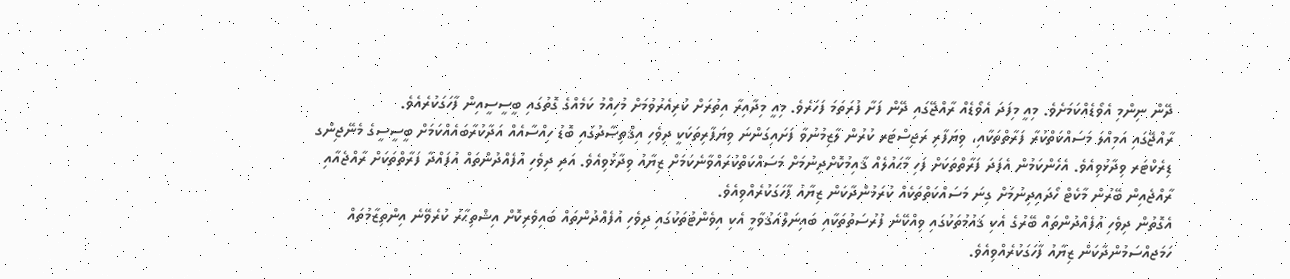ދޭން ނިންމި އެވޯޑެއްކަމަށެވެ. މިއީ މިފަދަ އެވޯޑެއް ރާއްޖޭގައި ދޭން ފަށާ ފުރަތަމަ ފަހަރެވެ. މިއީ މިދާއިރާ އިތުރަށް ކުރިއެރުވުމަށް މުހިއްމު ކަމެއްގެ ގޮތުގައި ބީސީސީއިން ފާހަގަކުރެއެވެ.
ރާއްޖޭގައި އަމިއްލަ މަސައްކަތްކުރާ ފަރާތްތަކާއި، ވިޔަފާރި ރަޖިސްޓަރ ކުރުން ލާޒިމުނުވާ ފަށައިގަންނަ ވިޔަފާރިތަކަކީ ދިވެހި އިޤްތިޞާދުގައި ބޮޑު ހިއްސާއެއް އަދާކުރާބައެއްކަމަށް ބީސީސީގެ މެނޭޖިންގ ޑިރެކްޓަރ ވިދާޅުވިއެވެ. އެހެންކަމުން އެފަދަ ފަރާތްތަކަށް ފަހި މާޙައުލެއް ޤާއިމުކޮށްދިނުމަށް މަސައްކަތްކުރައްވާނެކަމަށް ޒިޔާއު ވިދާޅުވިއެވެ. އަދި ދިވެހި އުފެއްދުންތައް އުފައްދާ ފަރާތްތަކަށް ރާއްޖެއާއި ރާއްޖެއިން ބޭރުން މާކެޓް ހޯދައިދިނުމަށް ގިނަ މަސައްކަތްތަކެއް ކުރަމުންދާކަން ޒިޔާއު ފާހަގަކުރެއްވިއެވެ.
އެގޮތުން ދިވެހި އުފެއްދުންތައް ބޭރުގެ އެކި ޤައުމުތަކުގައި ވިއްކޭނެ ފުރުސަތުތަކާއި ބައިނަލްއަޤުވާމީ އެކި އިވެންޓުތަކުގައި ދިވެހި އުފެއްދުންތައް ބައިވެރިކޮށް އިޝްތިޙާރު ކުރެވޭނެ އިންތިޒާމުތައް ހަމަޖއްސަމުންދާކަން ޒިޔާއު ފާހަގަކުރެއްވިއެވެ.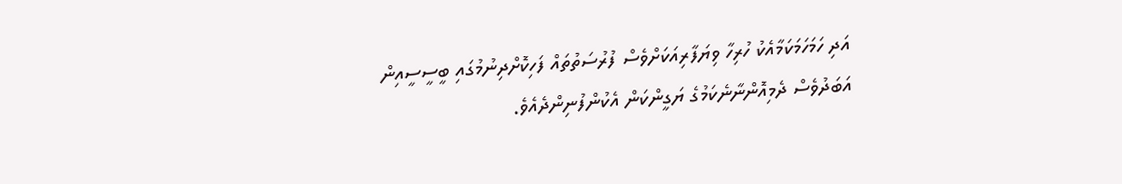އަދި ހަމަހަމަކަމާއެކު ހުރިހާ ވިޔަފާރިއަކަށްވެސް ފުރުސަތުތައް ފަހިކޮށްދިނުމުގައި ބީސީސީއިން އަބަދުވެސް ދެމިއޮންނާނެކަމުގެ ޔަގީންކަން އެކުންފުނިންދެއެވެ.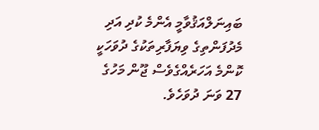ބައިނަލްއަޤުވާމީ އެންމެ ކުދި އަދި މެދުފަންތިގެ ވިޔަފާރިތަކުގެ ދުވަހަކީ ކޮންމެ އަހަރެއްގެވެސް ޖޫން މަހުގެ 27 ވަނަ ދުވަހެވެ.